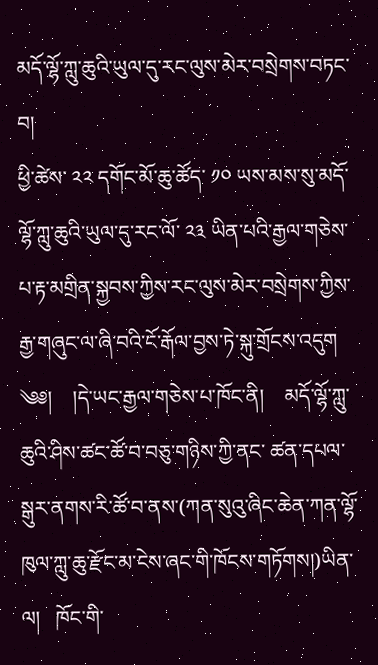མདོ་ལྷོ་ཀླུ་ཆུའི་ཡུལ་དུ་རང་ལུས་མེར་བསྲེགས་བཏང་བ།
ཕྱི་ཚེས་ ༢༢ དགོང་མོ་ཆུ་ཚོད་ ༡༠ ཡས་མས་སུ་མདོ་ལྷོ་ཀླུ་ཆུའི་ཡུལ་དུ་རང་ལོ་ ༢༣ ཡིན་པའི་རྒྱལ་གཅེས་པ་རྟ་མགྲིན་སྐྱབས་ཀྱིས་རང་ལུས་མེར་བསྲེགས་ཀྱིས་རྒྱ་གཞུང་ལ་ཞི་བའི་ངོ་རྒོལ་བྱས་ཏེ་སྐུ་གྲོངས་འདུག
༄༅།    །དེ་ཡང་རྒྱལ་གཅེས་པ་ཁོང་ནི།    མདོ་ལྷོ་ཀླུ་ཆུའི་ཤིས་ཚང་ཚོ་བ་བཅུ་གཉིས་ཀྱི་ནང་ ཚན་དཔལ་སྒུར་ནགས་རི་ཚོ་བ་ནས་(ཀན་སུའུ་ཞིང་ཆེན་ཀན་ལྷོ་ཁུལ་ཀླུ་ཆུ་རྫོང་མ་ངེས་ཞང་གི་ཁོངས་གཏོགས།)ཡིན་ལ།   ཁོང་གི་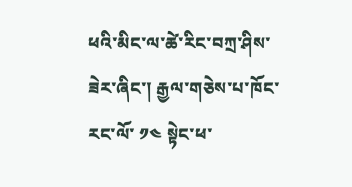ཕའི་མིང་ལ་ཚེ་རིང་བཀྲ་ཤིས་ཟེར་ཞིང་། རྒྱལ་གཅེས་པ་ཁོང་རང་ལོ་ ༡༤ སྟེང་ཕ་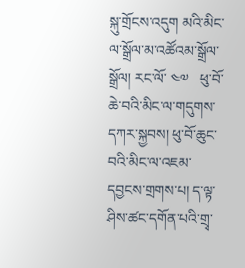སྐུ་གྲོངས་འདུག མའི་མིང་ལ་སྒྲོལ་མ་འཚོའམ་སྒྲོལ་སྒྲོལ། རང་ལོ་ ༤༧   ཕུ་བོ་ཆེ་བའི་མིང་ལ་གདུགས་དཀར་སྐྱབས། ཕུ་བོ་ཆུང་བའི་མིང་ལ་འཇམ་དབྱངས་གྲགས་པ། ད་ལྟ་ཤིས་ཚང་དགོན་པའི་གྲྭ་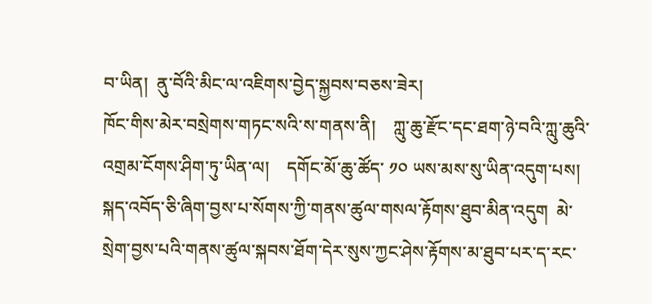བ་ཡིན།  ནུ་བོའི་མིང་ལ་འཇིགས་བྱེད་སྐྱབས་བཅས་ཟེར།
ཁོང་གིས་མེར་བསྲེགས་གཏང་སའི་ས་གནས་ནི།    ཀླུ་ཆུ་རྫོང་དང་ཐག་ཉེ་བའི་ཀླུ་ཆུའི་འགྲམ་ངོགས་ཤིག་ཏུ་ཡིན་ལ།    དགོང་མོ་ཆུ་ཚོད་ ༡༠ ཡས་མས་སུ་ཡིན་འདུག་པས།  སྐད་འབོད་ཅི་ཞིག་བྱས་པ་སོགས་ཀྱི་གནས་ཚུལ་གསལ་རྟོགས་ཐུབ་མིན་འདུག  མེ་སྲེག་བྱས་པའི་གནས་ཚུལ་སྐབས་ཐོག་དེར་སུས་ཀྱང་ཤེས་རྟོགས་མ་ཐུབ་པར་ད་རང་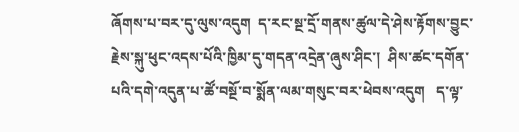ཞོགས་པ་བར་དུ་ལུས་འདུག  ད་རང་སྔ་དྲོ་གནས་ཚུལ་དེ་ཤེས་རྟོགས་བྱུང་རྗེས་སྐུ་ཕུང་འདས་པོའི་ཁྱིམ་དུ་གདན་འདྲེན་ཞུས་ཤིང་།  ཤིས་ཚང་དགོན་པའི་དགེ་འདུན་པ་ཚོ་བསྔོ་བ་སྨོན་ལམ་གསུང་བར་ཕེབས་འདུག   ད་ལྟ་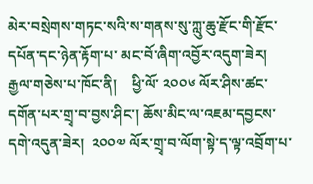མེར་བསྲེགས་གཏང་སའི་ས་གནས་སུ་ཀླུ་ཆུ་རྫོང་གི་རྫོང་དཔོན་དང་ཉེན་རྟོག་པ་ མང་བོ་ཞིག་འབྱོར་འདུག་ཟེར།
རྒྱལ་གཅེས་པ་ཁོང་ནི།    ཕྱི་ལོ་ ༢༠༠༦ ལོར་ཤིས་ཚང་དགོན་པར་གྲྭ་བ་བྱས་ཤིང་། ཆོས་མིང་ལ་འཇམ་དབྱངས་དགེ་འདུན་ཟེར།  ༢༠༠༧ ལོར་གྲྭ་བ་ལོག་སྟེ་ད་ལྟ་འབྲོག་པ་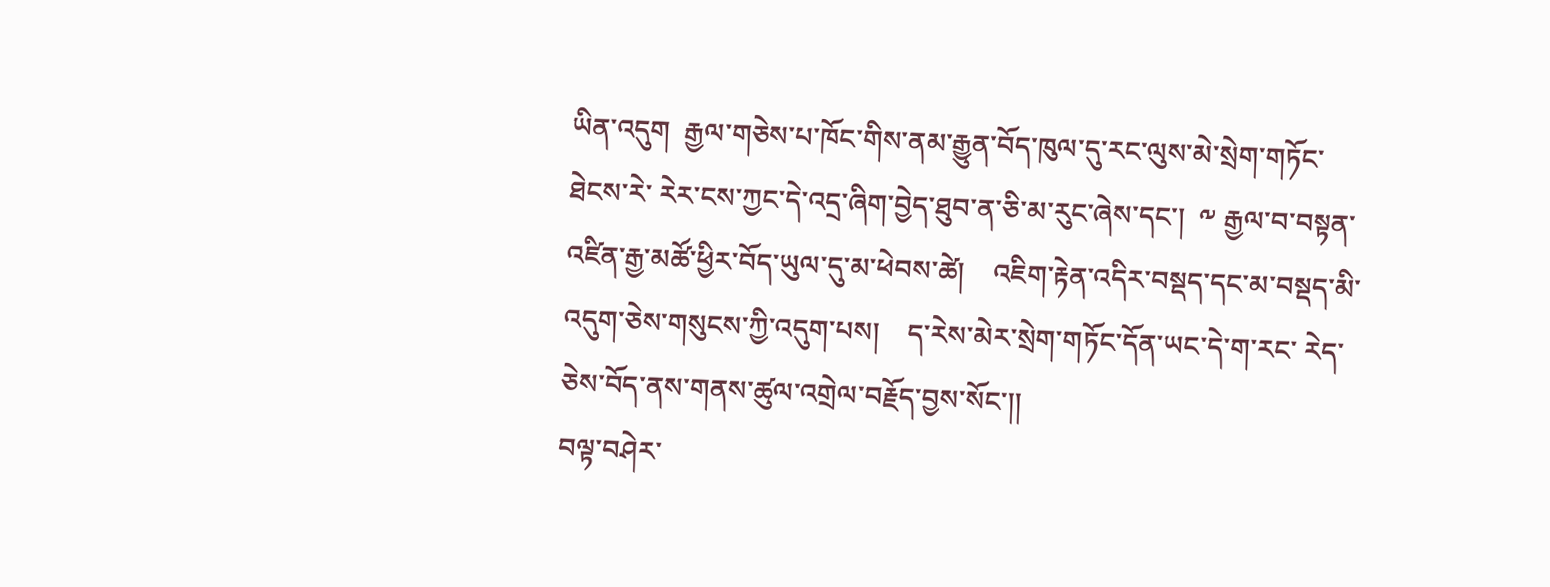ཡིན་འདུག  རྒྱལ་གཅེས་པ་ཁོང་གིས་ནམ་རྒྱུན་བོད་ཁུལ་དུ་རང་ལུས་མེ་སྲེག་གཏོང་ཐེངས་རེ་ རེར་ངས་ཀྱང་དེ་འདྲ་ཞིག་བྱེད་ཐུབ་ན་ཅི་མ་རུང་ཞེས་དང་།  ༸ རྒྱལ་བ་བསྟན་འཛིན་རྒྱ་མཚོ་ཕྱིར་བོད་ཡུལ་དུ་མ་ཕེབས་ཚེ།    འཇིག་རྟེན་འདིར་བསྡད་དང་མ་བསྡད་མི་འདུག་ཅེས་གསུངས་ཀྱི་འདུག་པས།    ད་རེས་མེར་སྲེག་གཏོང་དོན་ཡང་དེ་ག་རང་ རེད་ཅེས་བོད་ནས་གནས་ཚུལ་འགྲེལ་བརྗོད་བྱས་སོང་།།
བལྟ་བཤེར་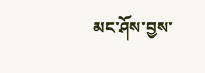མང་ཤོས་བྱས་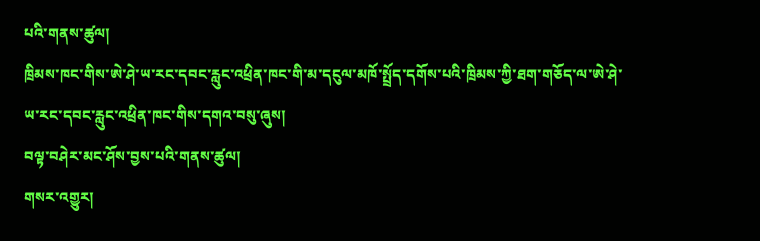པའི་གནས་ཚུལ།
ཁྲིམས་ཁང་གིས་ཨེ་ཤེ་ཡ་རང་དབང་རླུང་འཕྲིན་ཁང་གི་མ་དངུལ་མཁོ་སྤྲོད་དགོས་པའི་ཁྲིམས་ཀྱི་ཐག་གཅོད་ལ་ཨེ་ཤེ་ཡ་རང་དབང་རླུང་འཕྲིན་ཁང་གིས་དགའ་བསུ་ཞུས།
བལྟ་བཤེར་མང་ཤོས་བྱས་པའི་གནས་ཚུལ།
གསར་འགྱུར།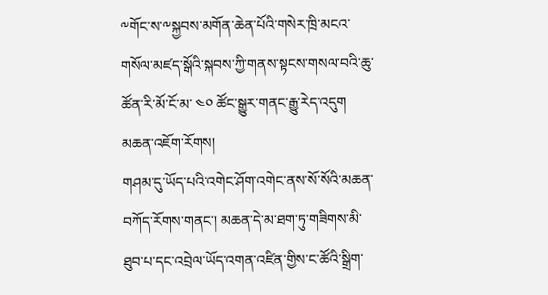༸གོང་ས་༸སྐྱབས་མགོན་ཆེན་པོའི་གསེར་ཁྲི་མངའ་གསོལ་མཛད་སྒོའི་སྐབས་ཀྱི་གནས་སྟངས་གསལ་བའི་ཆུ་ཚོན་རི་མོ་ངོ་མ་ ༤༠ ཚོང་སྒྱུར་གནང་རྒྱུ་རེད་འདུག
མཆན་འཇོག་རོགས།
གཤམ་དུ་ཡོད་པའི་འགེང་ཤོག་འགེང་ནས་སོ་སོའི་མཆན་བཀོད་རོགས་གནང་། མཆན་དེ་མ་ཐག་ཏུ་གཟིགས་མི་ཐུབ་པ་དང་འབྲེལ་ཡོད་འགན་འཛིན་གྱིས་ང་ཚོའི་སྒྲིག་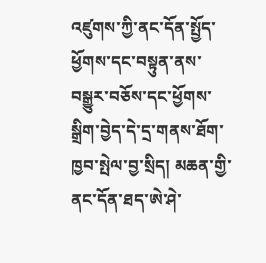འཛུགས་ཀྱི་ནང་དོན་སྤྱོད་ཕྱོགས་དང་བསྟུན་ནས་བསྒྱུར་བཅོས་དང་ཕྱོགས་སྒྲིག་བྱེད་དེ་དྲ་གནས་ཐོག་ཁྱབ་སྤེལ་བྱ་སྲིད། མཆན་གྱི་ནང་དོན་ཐད་ཨེ་ཤེ་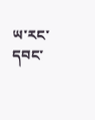ཡ་རང་དབང་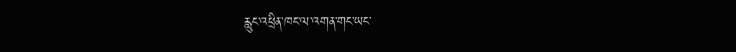རླུང་འཕྲིན་ཁང་ལ་འགན་གང་ཡང་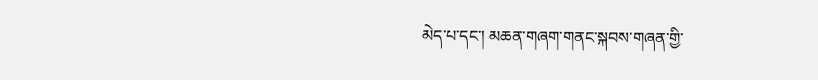མེད་པ་དང་། མཆན་གཞག་གནང་སྐབས་གཞན་གྱི་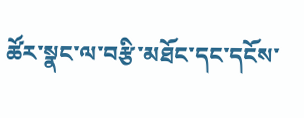ཚོར་སྣང་ལ་བརྩི་མཐོང་དང་དངོས་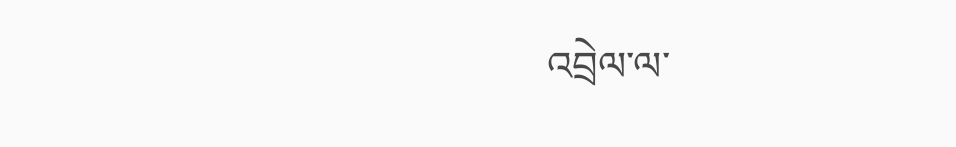འབྲེལ་ལ་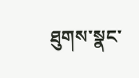ཐུགས་སྣང་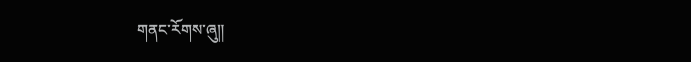གནང་རོགས་ཞུ༎